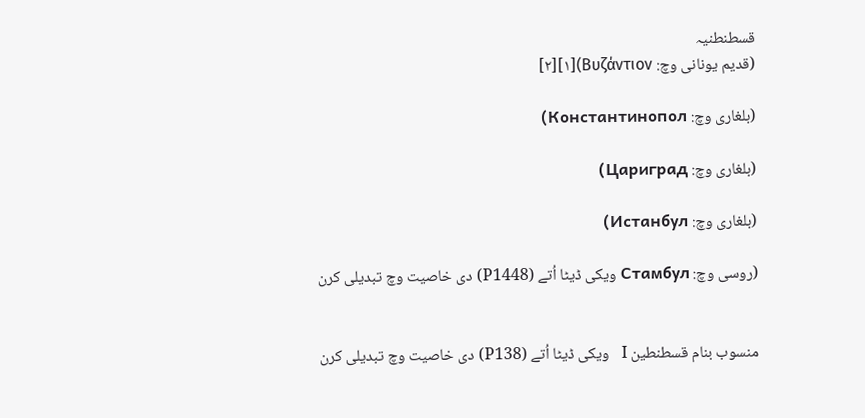قسطنطنیہ
(قدیم یونانی وچ: Βυζάντιον)[۱][۲]

(بلغاری وچ: Константинопол)

(بلغاری وچ: Цариград)

(بلغاری وچ: Истанбул)

(روسی وچ: Стамбул ویکی ڈیٹا اُتے (P1448) دی خاصیت وچ تبدیلی کرن


منسوب بنام قسطنطین I   ویکی ڈیٹا اُتے (P138) دی خاصیت وچ تبدیلی کرن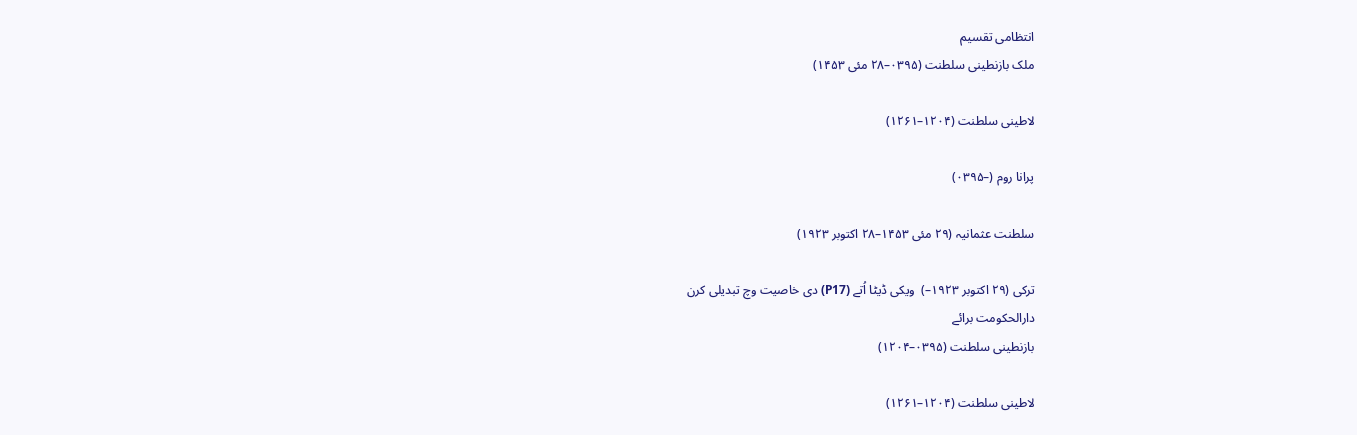انتظامی تقسیم
ملک بازنطینی سلطنت (۰۳۹۵–۲۸ مئی ۱۴۵۳)

لاطینی سلطنت (۱۲۰۴–۱۲۶۱)

پرانا روم (–۰۳۹۵)

سلطنت عثمانیہ (۲۹ مئی ۱۴۵۳–۲۸ اکتوبر ۱۹۲۳)

ترکی (۲۹ اکتوبر ۱۹۲۳–)  ویکی ڈیٹا اُتے (P17) دی خاصیت وچ تبدیلی کرن
دارالحکومت برائے
بازنطینی سلطنت (۰۳۹۵–۱۲۰۴)

لاطینی سلطنت (۱۲۰۴–۱۲۶۱)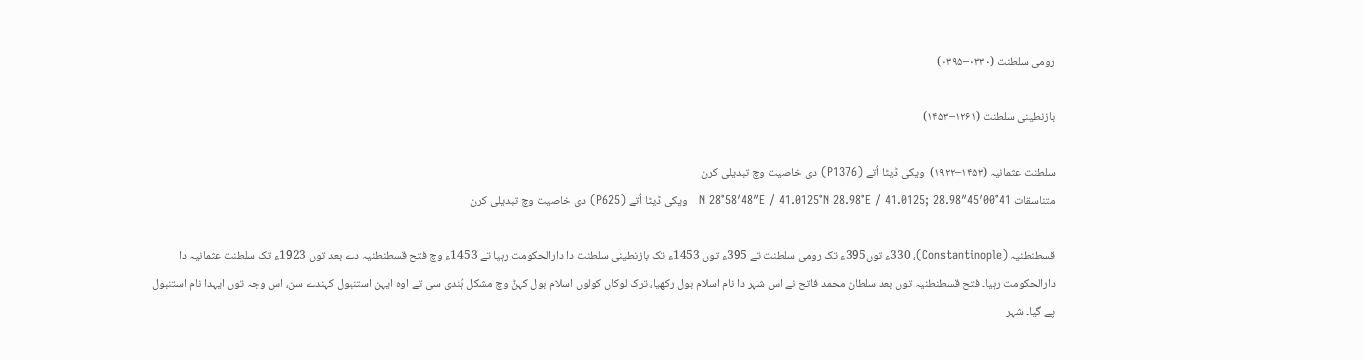رومی سلطنت (۰۳۳۰–۰۳۹۵)

بازنطینی سلطنت (۱۲۶۱–۱۴۵۳)

سلطنت عثمانیہ (۱۴۵۳–۱۹۲۲)  ویکی ڈیٹا اُتے (P1376) دی خاصیت وچ تبدیلی کرن
متناسقات 41°00′45″N 28°58′48″E / 41.0125°N 28.98°E / 41.0125; 28.98   ویکی ڈیٹا اُتے (P625) دی خاصیت وچ تبدیلی کرن

قسطنطنیہ (Constantinople)، 330ء توں395ء تک رومی سلطنت تے 395ء توں 1453ء تک بازنطینی سلطنت دا دارالحکومت رہیا تے 1453ء وچ فتح قسطنطنیہ دے بعد توں 1923ء تک سلطنت عثمانیہ دا دارالحکومت رہیا۔ فتح قسطنطنیہ توں بعد سلطان محمد فاتح نے اس شہر دا نام اسلام بول رکھیا، ترک لوکاں کولوں اسلام بول کہݨ وچ مشکل ہُندی سی تے اوہ ایہن استنبول کہندے سن، اس وجہ توں ایہدا نام استنبول پے گیا۔ شہر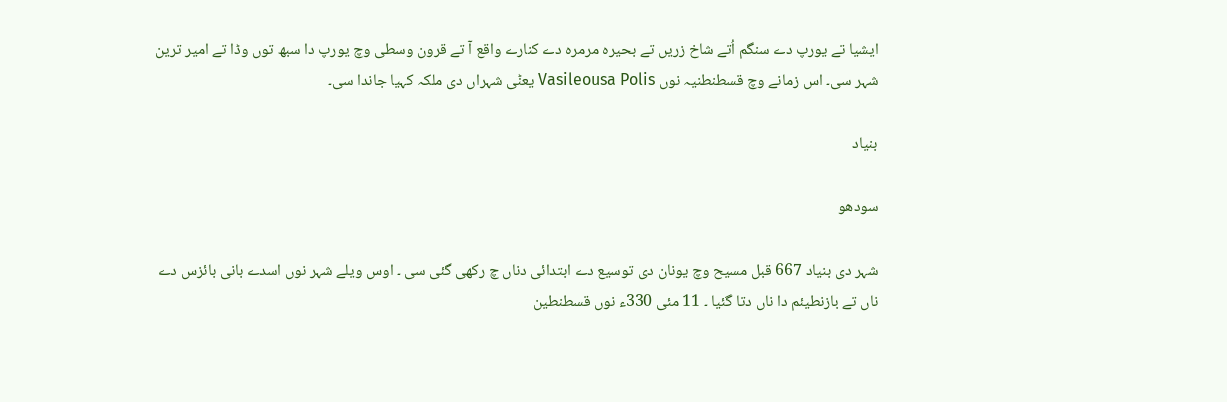ایشیا تے یورپ دے سنگم اُتے شاخ زریں تے بحیرہ مرمرہ دے کنارے واقع آ تے قرون وسطی وچ یورپ دا سبھ توں وڈا تے امیر ترین شہر سی۔ اس زمانے وچ قسطنطنیہ نوں Vasileousa Polis یعݨی شہراں دی ملکہ کہیا جاندا سی۔

بنیاد

سودھو

شہر دی بنیاد 667 قبل مسیح وچ یونان دی توسیع دے ابتدائی دناں چ رکھی گئی سی ۔ اوس ویلے شہر نوں اسدے بانی بائزس دے ناں تے بازنطیئم دا ناں دتا گئیا ۔ 11 مئی 330ء نوں قسطنطین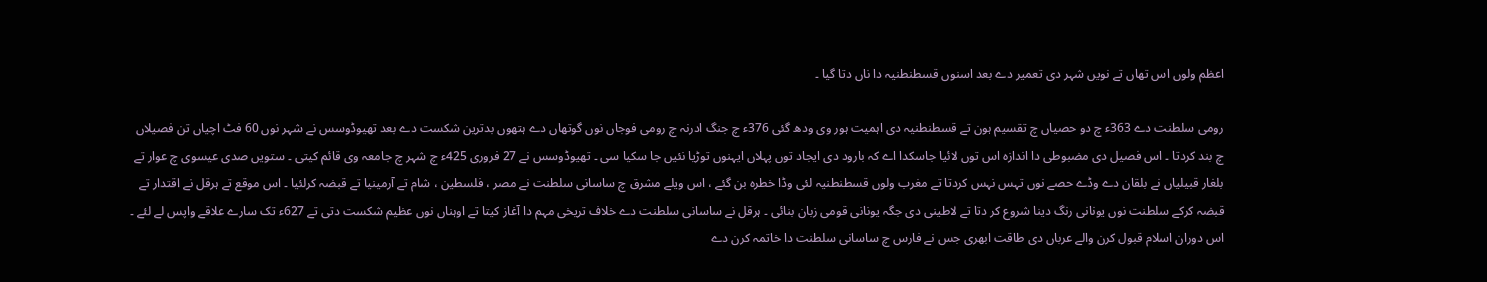اعظم ولوں اس تھاں تے نویں شہر دی تعمیر دے بعد اسنوں قسطنطنیہ دا ناں دتا گیا ۔

رومی سلطنت دے 363ء چ دو حصیاں چ تقسیم ہون تے قسطنطنیہ دی اہمیت ہور وی ودھ گئی 376ء چ جنگ ادرنہ چ رومی فوجاں نوں گوتھاں دے ہتھوں بدترین شکست دے بعد تھیوڈوسس نے شہر نوں 60 فٹ اچیاں تن فصیلاں چ بند کردتا ۔ اس فصیل دی مضبوطی دا اندازہ اس توں لائیا جاسکدا اے کہ بارود دی ایجاد توں پہلاں ایہنوں توڑیا نئیں جا سکیا سی ۔ تھیوڈوسس نے 27 فروری 425ء چ شہر چ جامعہ وی قائم کیتی ۔ ستویں صدی عیسوی چ عوار تے بلغار قبیلیاں نے بلقان دے وڈے حصے نوں تہس نہس کردتا تے مغرب ولوں قسطنطنیہ لئی وڈا خطرہ بن گئے ، اس ویلے مشرق چ ساسانی سلطنت نے مصر ، فلسطین ، شام تے آرمینیا تے قبضہ کرلئیا ۔ اس موقع تے ہرقل نے اقتدار تے قبضہ کرکے سلطنت نوں یونانی رنگ دینا شروع کر دتا تے لاطینی دی جگہ یونانی قومی زبان بنائی ۔ ہرقل نے ساسانی سلطنت دے خلاف تریخی مہم دا آغاز کیتا تے اوہناں نوں عظیم شکست دتی تے 627ء تک سارے علاقے واپس لے لئے ۔ اس دوران اسلام قبول کرن والے عرباں دی طاقت ابھری جس نے فارس چ ساسانی سلطنت دا خاتمہ کرن دے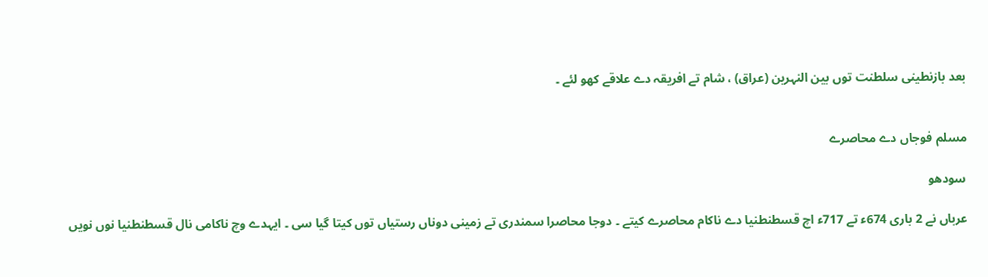بعد بازنطینی سلطنت توں بین النہرین (عراق) ، شام تے افریقہ دے علاقے کھو لئے ۔


مسلم فوجاں دے محاصرے

سودھو

عرباں نے 2 باری 674ء تے 717ء اچ قسطنطنیا دے ناکام محاصرے کیتے ۔ دوجا محاصرا سمندری تے زمینی دوناں رستیاں توں کیتا گیا سی ۔ ایہدے وچ ناکامی نال قسطنطنیا نوں نویں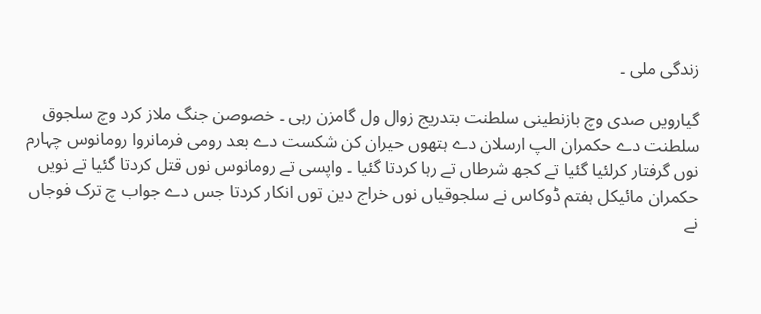زندگی ملی ۔

گیارویں صدی وچ بازنطینی سلطنت بتدریج زوال ول گامزن رہی ۔ خصوصن جنگ ملاز کرد وچ سلجوق سلطنت دے حکمران الپ ارسلان دے ہتھوں حیران کن شکست دے بعد رومی فرمانروا رومانوس چہارم نوں گرفتار کرلئیا گئیا تے کجھ شرطاں تے رہا کردتا گئیا ۔ واپسی تے رومانوس نوں قتل کردتا گئیا تے نویں حکمران مائیکل ہفتم ڈوکاس نے سلجوقیاں نوں خراج دین توں انکار کردتا جس دے جواب چ ترک فوجاں نے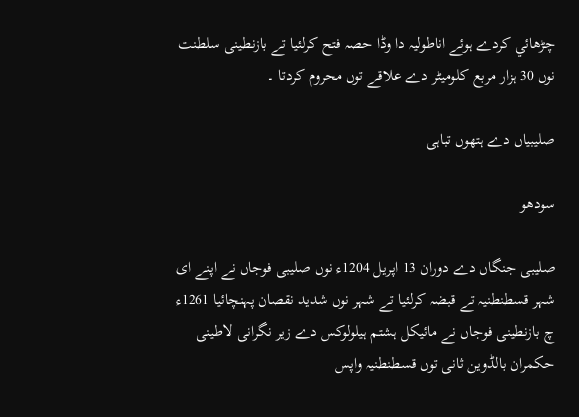چڑھائي کردے ہوئے اناطولیہ دا وڈا حصہ فتح کرلئیا تے بازنطینی سلطنت نوں 30 ہزار مربع کلومیٹر دے علاقے توں محروم کردتا ۔

صلیبیاں دے ہتھوں تباہی

سودھو

صلیبی جنگاں دے دوران 13 اپریل 1204ء نوں صلیبی فوجاں نے اپنے ای شہر قسطنطنیہ تے قبضہ کرلئیا تے شہر نوں شدید نقصان پہنچائيا 1261ء چ بازنطینی فوجاں نے مائیکل ہشتم ہیلولوکس دے زیر نگرانی لاطینی حکمران بالڈوین ثانی توں قسطنطنیہ واپس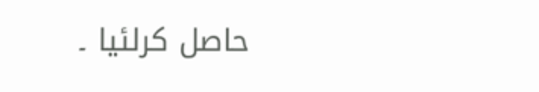حاصل کرلئیا ۔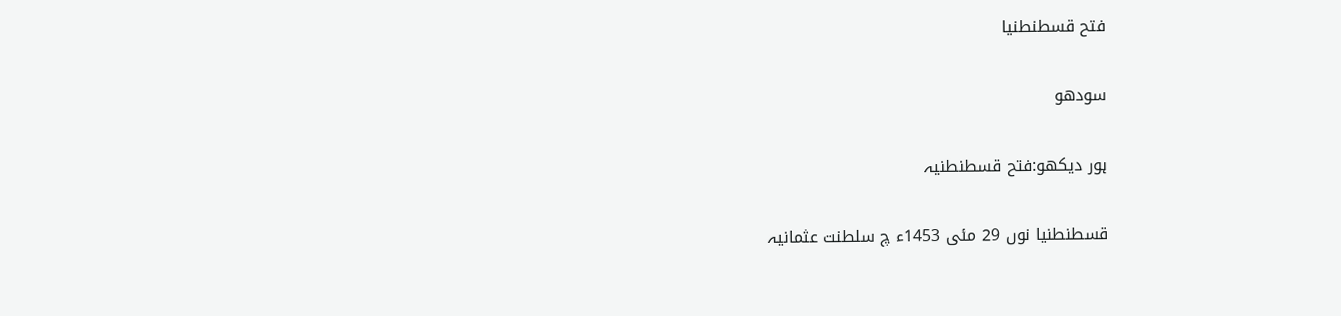فتح قسطنطنیا

سودھو

ہور دیکھو:فتح قسطنطنیہ

قسطنطنیا نوں 29 مئی 1453ء چ سلطنت عثمانیہ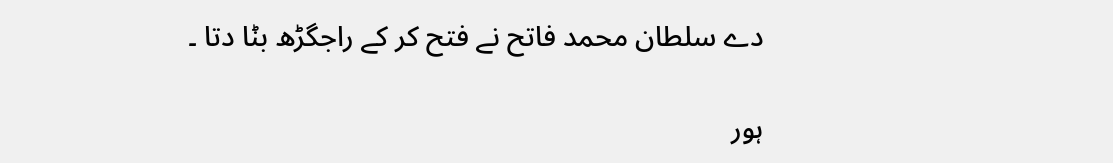دے سلطان محمد فاتح نے فتح کر کے راجگڑھ بݨا دتا ۔

ہور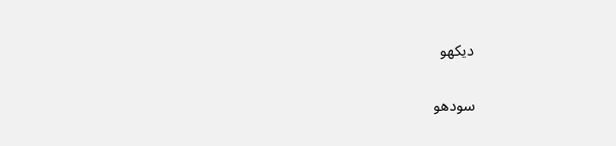دیکھو

سودھو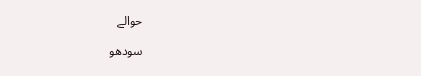حوالے

سودھو